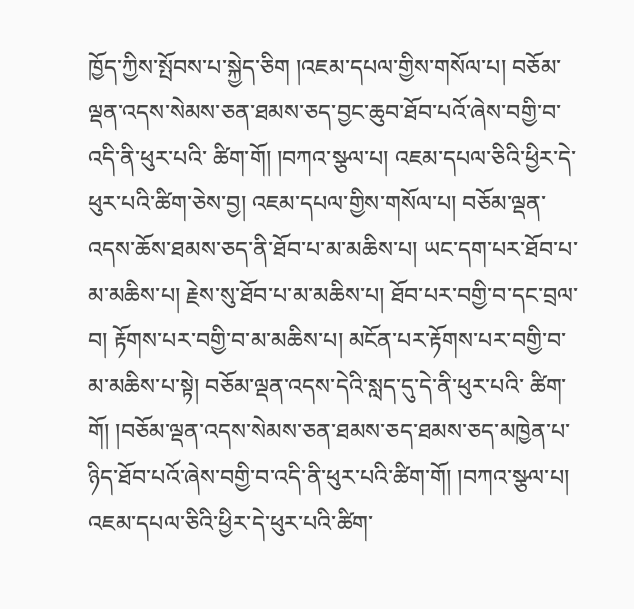ཁྱོད་ཀྱིས་སྤོབས་པ་སྐྱེད་ཅིག །འཇམ་དཔལ་གྱིས་གསོལ་པ། བཅོམ་ལྡན་འདས་སེམས་ཅན་ཐམས་ཅད་བྱང་ཆུབ་ཐོབ་པའོ་ཞེས་བགྱི་བ་འདི་ནི་ཕུར་པའི་ ཚིག་གོ། །བཀའ་སྩལ་པ། འཇམ་དཔལ་ཅིའི་ཕྱིར་དེ་ཕུར་པའི་ཚིག་ཅེས་བྱ། འཇམ་དཔལ་གྱིས་གསོལ་པ། བཅོམ་ལྡན་འདས་ཆོས་ཐམས་ཅད་ནི་ཐོབ་པ་མ་མཆིས་པ། ཡང་དག་པར་ཐོབ་པ་ མ་མཆིས་པ། རྗེས་སུ་ཐོབ་པ་མ་མཆིས་པ། ཐོབ་པར་བགྱི་བ་དང་བྲལ་བ། རྟོགས་པར་བགྱི་བ་མ་མཆིས་པ། མངོན་པར་རྟོགས་པར་བགྱི་བ་མ་མཆིས་པ་སྟེ། བཅོམ་ལྡན་འདས་དེའི་སླད་དུ་དེ་ནི་ཕུར་པའི་ ཚིག་གོ། །བཅོམ་ལྡན་འདས་སེམས་ཅན་ཐམས་ཅད་ཐམས་ཅད་མཁྱེན་པ་ཉིད་ཐོབ་པའོ་ཞེས་བགྱི་བ་འདི་ནི་ཕུར་པའི་ཚིག་གོ། །བཀའ་སྩལ་པ། འཇམ་དཔལ་ཅིའི་ཕྱིར་དེ་ཕུར་པའི་ཚིག་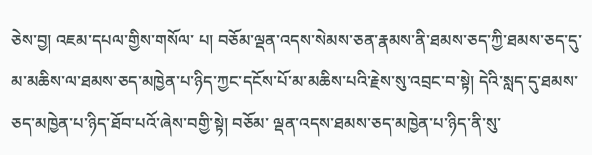ཅེས་བྱ། འཇམ་དཔལ་གྱིས་གསོལ་ པ། བཅོམ་ལྡན་འདས་སེམས་ཅན་རྣམས་ནི་ཐམས་ཅད་ཀྱི་ཐམས་ཅད་དུ་མ་མཆིས་ལ་ཐམས་ཅད་མཁྱེན་པ་ཉིད་ཀྱང་དངོས་པོ་མ་མཆིས་པའི་རྗེས་སུ་འབྲང་བ་སྟེ། དེའི་སླད་དུ་ཐམས་ཅད་མཁྱེན་པ་ཉིད་ཐོབ་པའོ་ཞེས་བགྱི་སྟེ། བཅོམ་ ལྡན་འདས་ཐམས་ཅད་མཁྱེན་པ་ཉིད་ནི་སུ་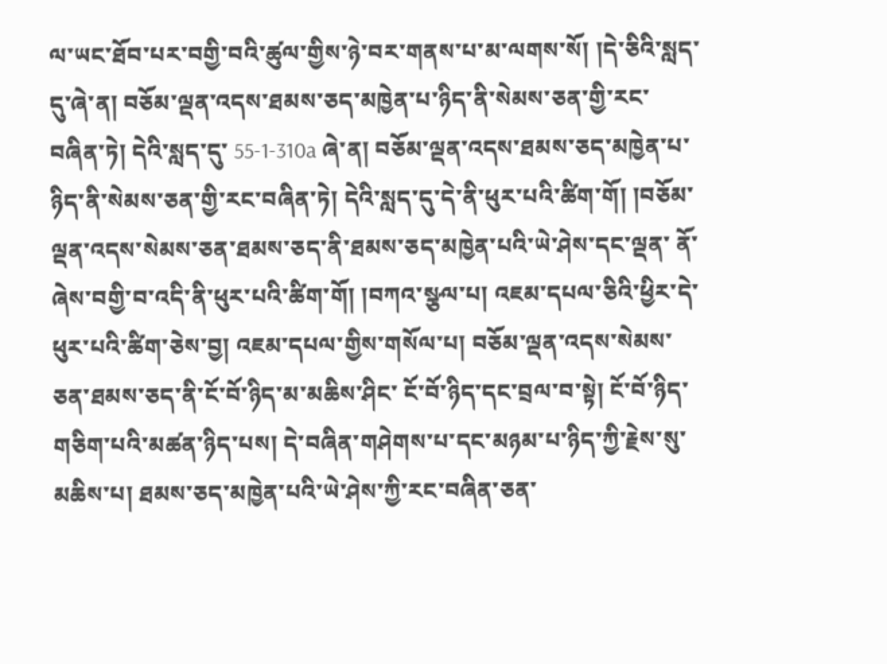ལ་ཡང་ཐོབ་པར་བགྱི་བའི་ཚུལ་གྱིས་ཉེ་བར་གནས་པ་མ་ལགས་སོ། །དེ་ཅིའི་སླད་དུ་ཞེ་ན། བཅོམ་ལྡན་འདས་ཐམས་ཅད་མཁྱེན་པ་ཉིད་ནི་སེམས་ཅན་གྱི་རང་བཞིན་ཏེ། དེའི་སླད་དུ་ 55-1-310a ཞེ་ན། བཅོམ་ལྡན་འདས་ཐམས་ཅད་མཁྱེན་པ་ཉིད་ནི་སེམས་ཅན་གྱི་རང་བཞིན་ཏེ། དེའི་སླད་དུ་དེ་ནི་ཕུར་པའི་ཚིག་གོ། །བཅོམ་ལྡན་འདས་སེམས་ཅན་ཐམས་ཅད་ནི་ཐམས་ཅད་མཁྱེན་པའི་ཡེ་ཤེས་དང་ལྡན་ ནོ་ཞེས་བགྱི་བ་འདི་ནི་ཕུར་པའི་ཚིག་གོ། །བཀའ་སྩལ་པ། འཇམ་དཔལ་ཅིའི་ཕྱིར་དེ་ཕུར་པའི་ཚིག་ཅེས་བྱ། འཇམ་དཔལ་གྱིས་གསོལ་པ། བཅོམ་ལྡན་འདས་སེམས་ཅན་ཐམས་ཅད་ནི་ངོ་བོ་ཉིད་མ་མཆིས་ཤིང་ ངོ་བོ་ཉིད་དང་བྲལ་བ་སྟེ། ངོ་བོ་ཉིད་གཅིག་པའི་མཚན་ཉིད་པས། དེ་བཞིན་གཤེགས་པ་དང་མཉམ་པ་ཉིད་ཀྱི་རྗེས་སུ་མཆིས་པ། ཐམས་ཅད་མཁྱེན་པའི་ཡེ་ཤེས་ཀྱི་རང་བཞིན་ཅན་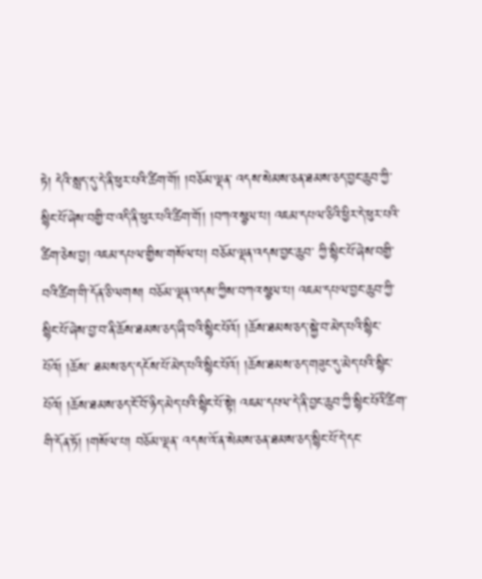ཏེ། དེའི་སླད་དུ་དེ་ནི་ཕུར་པའི་ཚིག་གོ། །བཅོམ་ལྡན་ འདས་སེམས་ཅན་ཐམས་ཅད་བྱང་ཆུབ་ཀྱི་སྙིང་པོ་ཞེས་བགྱི་བ་འདི་ནི་ཕུར་པའི་ཚིག་གོ། །བཀའ་སྩལ་པ། འཇམ་དཔལ་ཅིའི་ཕྱིར་དེ་ཕུར་པའི་ཚིག་ཅེས་བྱ། འཇམ་དཔལ་གྱིས་གསོལ་པ། བཅོམ་ལྡན་འདས་བྱང་ཆུབ་ ཀྱི་སྙིང་པོ་ཞེས་བགྱི་བའི་ཚིག་གི་དོན་ཅི་ལགས། བཅོམ་ལྡན་འདས་ཀྱིས་བཀའ་སྩལ་པ། འཇམ་དཔལ་བྱང་ཆུབ་ཀྱི་སྙིང་པོ་ཞེས་བྱ་བ་ནི་ཆོས་ཐམས་ཅད་ཞི་བའི་སྙིང་པོའོ། །ཆོས་ཐམས་ཅད་སྐྱེ་བ་མེད་པའི་སྙིང་པོའོ། །ཆོས་ ཐམས་ཅད་དངོས་པོ་མེད་པའི་སྙིང་པོའོ། །ཆོས་ཐམས་ཅད་གཟུང་དུ་མེད་པའི་སྙིང་པོའོ། །ཆོས་ཐམས་ཅད་ངོ་བོ་ཉིད་མེད་པའི་སྙིང་པོ་སྟེ། འཇམ་དཔལ་དེ་ནི་བྱང་ཆུབ་ཀྱི་སྙིང་པོའི་ཚིག་གི་དོན་ཏོ། །གསོལ་པ། བཅོམ་ལྡན་ འདས་འོ་ན་སེམས་ཅན་ཐམས་ཅད་སྙིང་པོ་དེ་དང་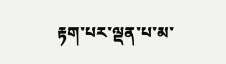རྟག་པར་ལྡན་པ་མ་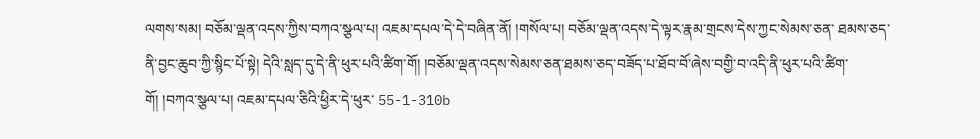ལགས་སམ། བཅོམ་ལྡན་འདས་ཀྱིས་བཀའ་སྩལ་པ། འཇམ་དཔལ་དེ་དེ་བཞིན་ནོ། །གསོལ་པ། བཅོམ་ལྡན་འདས་དེ་ལྟར་རྣམ་གྲངས་དེས་ཀྱང་སེམས་ཅན་ ཐམས་ཅད་ནི་བྱང་ཆུབ་ཀྱི་སྙིང་པོ་སྟེ། དེའི་སླད་དུ་དེ་ནི་ཕུར་པའི་ཚིག་གོ། །བཅོམ་ལྡན་འདས་སེམས་ཅན་ཐམས་ཅད་བཟོད་པ་ཐོབ་བོ་ཞེས་བགྱི་བ་འདི་ནི་ཕུར་པའི་ཚིག་གོ། །བཀའ་སྩལ་པ། འཇམ་དཔལ་ཅིའི་ཕྱིར་དེ་ཕུར་ 55-1-310b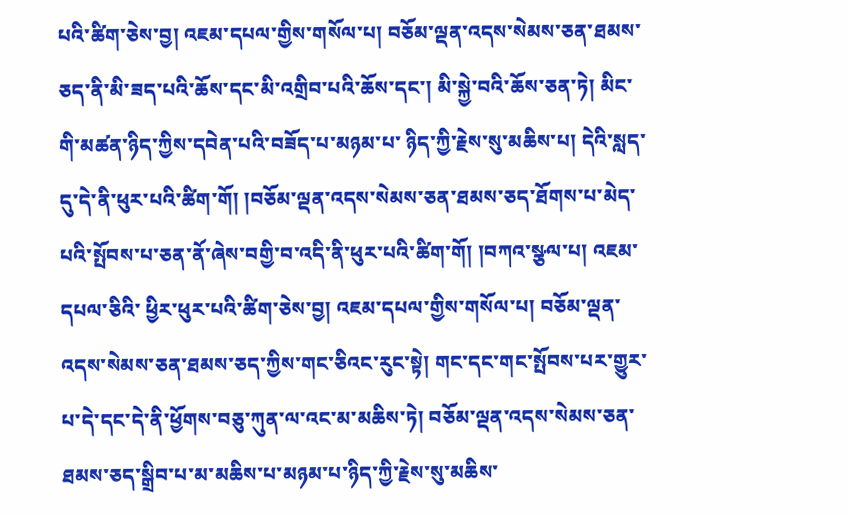པའི་ཚིག་ཅེས་བྱ། འཇམ་དཔལ་གྱིས་གསོལ་པ། བཅོམ་ལྡན་འདས་སེམས་ཅན་ཐམས་ཅད་ནི་མི་ཟད་པའི་ཆོས་དང་མི་འགྲིབ་པའི་ཆོས་དང་། མི་སྐྱེ་བའི་ཆོས་ཅན་ཏེ། མིང་གི་མཚན་ཉིད་ཀྱིས་དབེན་པའི་བཟོད་པ་མཉམ་པ་ ཉིད་ཀྱི་རྗེས་སུ་མཆིས་པ། དེའི་སླད་དུ་དེ་ནི་ཕུར་པའི་ཚིག་གོ། །བཅོམ་ལྡན་འདས་སེམས་ཅན་ཐམས་ཅད་ཐོགས་པ་མེད་པའི་སྤོབས་པ་ཅན་ནོ་ཞེས་བགྱི་བ་འདི་ནི་ཕུར་པའི་ཚིག་གོ། །བཀའ་སྩལ་པ། འཇམ་དཔལ་ཅིའི་ ཕྱིར་ཕུར་པའི་ཚིག་ཅེས་བྱ། འཇམ་དཔལ་གྱིས་གསོལ་པ། བཅོམ་ལྡན་འདས་སེམས་ཅན་ཐམས་ཅད་ཀྱིས་གང་ཅིའང་རུང་སྟེ། གང་དང་གང་སྤོབས་པར་གྱུར་པ་དེ་དང་དེ་ནི་ཕྱོགས་བཅུ་ཀུན་ལ་འང་མ་མཆིས་ཏེ། བཅོམ་ལྡན་འདས་སེམས་ཅན་ཐམས་ཅད་སྒྲིབ་པ་མ་མཆིས་པ་མཉམ་པ་ཉིད་ཀྱི་རྗེས་སུ་མཆིས་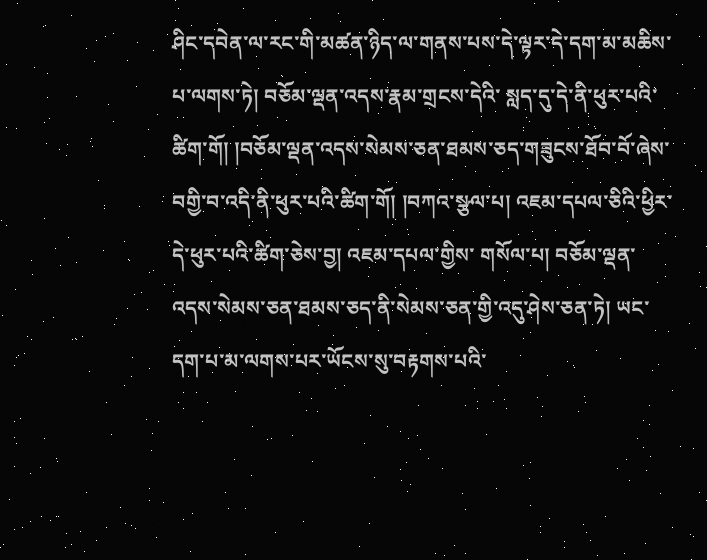ཤིང་དབེན་ལ་རང་གི་མཚན་ཉིད་ལ་གནས་པས་དེ་ལྟར་དེ་དག་མ་མཆིས་པ་ལགས་ཏེ། བཅོམ་ལྡན་འདས་རྣམ་གྲངས་དེའི་ སླད་དུ་དེ་ནི་ཕུར་པའི་ཚིག་གོ། །བཅོམ་ལྡན་འདས་སེམས་ཅན་ཐམས་ཅད་གཟུངས་ཐོབ་བོ་ཞེས་བགྱི་བ་འདི་ནི་ཕུར་པའི་ཚིག་གོ། །བཀའ་སྩལ་པ། འཇམ་དཔལ་ཅིའི་ཕྱིར་དེ་ཕུར་པའི་ཚིག་ཅེས་བྱ། འཇམ་དཔལ་གྱིས་ གསོལ་པ། བཅོམ་ལྡན་འདས་སེམས་ཅན་ཐམས་ཅད་ནི་སེམས་ཅན་གྱི་འདུ་ཤེས་ཅན་ཏེ། ཡང་དག་པ་མ་ལགས་པར་ཡོངས་སུ་བརྟགས་པའི་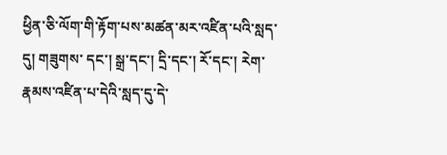ཕྱིན་ཅི་ལོག་གི་རྟོག་པས་མཚན་མར་འཛིན་པའི་སླད་དུ། གཟུགས་ དང་། སྒྲ་དང་། དྲི་དང་། རོ་དང་། རེག་རྣམས་འཛིན་པ་དེའི་སླད་དུ་དེ་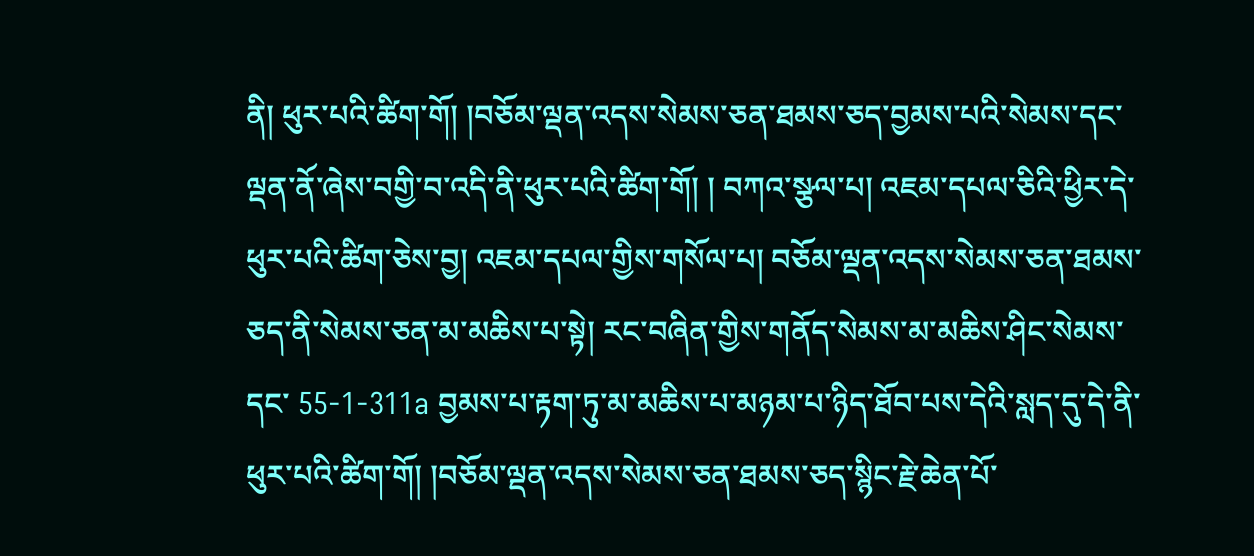ནི། ཕུར་པའི་ཚིག་གོ། །བཅོམ་ལྡན་འདས་སེམས་ཅན་ཐམས་ཅད་བྱམས་པའི་སེམས་དང་ལྡན་ནོ་ཞེས་བགྱི་བ་འདི་ནི་ཕུར་པའི་ཚིག་གོ། ། བཀའ་སྩལ་པ། འཇམ་དཔལ་ཅིའི་ཕྱིར་དེ་ཕུར་པའི་ཚིག་ཅེས་བྱ། འཇམ་དཔལ་གྱིས་གསོལ་པ། བཅོམ་ལྡན་འདས་སེམས་ཅན་ཐམས་ཅད་ནི་སེམས་ཅན་མ་མཆིས་པ་སྟེ། རང་བཞིན་གྱིས་གནོད་སེམས་མ་མཆིས་ཤིང་སེམས་དང་ 55-1-311a བྱམས་པ་རྟག་ཏུ་མ་མཆིས་པ་མཉམ་པ་ཉིད་ཐོབ་པས་དེའི་སླད་དུ་དེ་ནི་ཕུར་པའི་ཚིག་གོ། །བཅོམ་ལྡན་འདས་སེམས་ཅན་ཐམས་ཅད་སྙིང་རྗེ་ཆེན་པོ་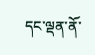དང་ལྡན་ནོ་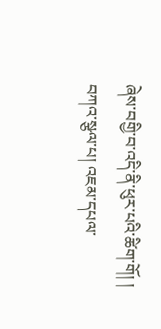ཞེས་བགྱི་བ་འདི་ནི་ཕུར་པའི་ཚིག་གོ། ། བཀའ་སྩལ་པ། འཇམ་དཔལ་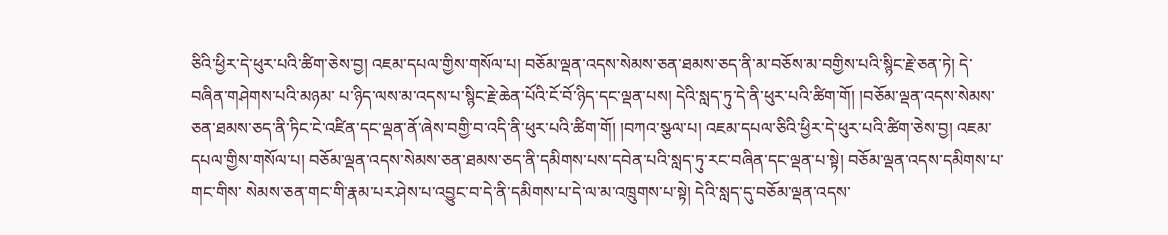ཅིའི་ཕྱིར་དེ་ཕུར་པའི་ཚིག་ཅེས་བྱ། འཇམ་དཔལ་གྱིས་གསོལ་པ། བཅོམ་ལྡན་འདས་སེམས་ཅན་ཐམས་ཅད་ནི་མ་བཅོས་མ་བགྱིས་པའི་སྙིང་རྗེ་ཅན་ཏེ། དེ་བཞིན་གཤེགས་པའི་མཉམ་ པ་ཉིད་ལས་མ་འདས་པ་སྙིང་རྗེ་ཆེན་པོའི་ངོ་བོ་ཉིད་དང་ལྡན་པས། དེའི་སླད་ཏུ་དེ་ནི་ཕུར་པའི་ཚིག་གོ། །བཅོམ་ལྡན་འདས་སེམས་ཅན་ཐམས་ཅད་ནི་ཏིང་ངེ་འཛིན་དང་ལྡན་ནོ་ཞེས་བགྱི་བ་འདི་ནི་ཕུར་པའི་ཚིག་གོ། །བཀའ་སྩལ་པ། འཇམ་དཔལ་ཅིའི་ཕྱིར་དེ་ཕུར་པའི་ཚིག་ཅེས་བྱ། འཇམ་དཔལ་གྱིས་གསོལ་པ། བཅོམ་ལྡན་འདས་སེམས་ཅན་ཐམས་ཅད་ནི་དམིགས་པས་དབེན་པའི་སླད་ཏུ་རང་བཞིན་དང་ལྡན་པ་སྟེ། བཅོམ་ལྡན་འདས་དམིགས་པ་གང་གིས་ སེམས་ཅན་གང་གི་རྣམ་པར་ཤེས་པ་འབྱུང་བ་དེ་ནི་དམིགས་པ་དེ་ལ་མ་འཁྲུགས་པ་སྟེ། དེའི་སླད་དུ་བཅོམ་ལྡན་འདས་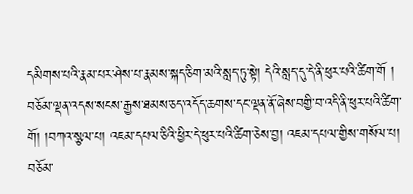དམིགས་པའི་རྣམ་པར་ཤེས་པ་རྣམས་སྐད་ཅིག་མའི་སླད་ཏུ་སྟེ། དེའི་སླད་དུ་དེ་ནི་ཕུར་པའི་ཚིག་གོ ། བཅོམ་ལྡན་འདས་སངས་རྒྱས་ཐམས་ཅད་འདོད་ཆགས་དང་ལྡན་ནོ་ཞེས་བགྱི་བ་འདི་ནི་ཕུར་པའི་ཚིག་གོ། །བཀའ་སྩལ་པ། འཇམ་དཔལ་ཅིའི་ཕྱིར་དེ་ཕུར་པའི་ཚིག་ཅེས་བྱ། འཇམ་དཔལ་གྱིས་གསོལ་པ། བཅོམ་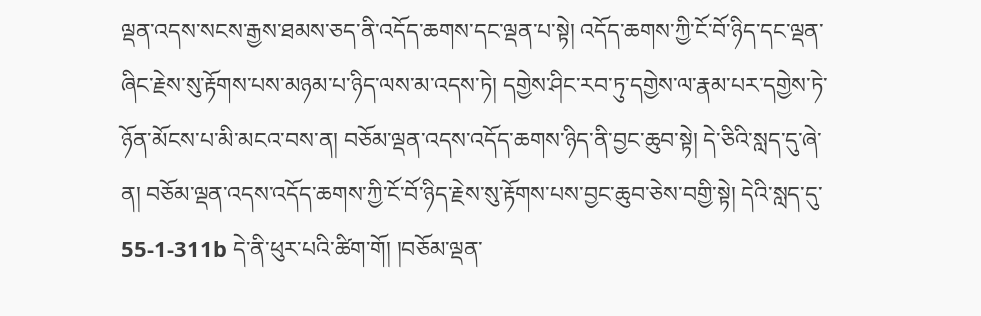ལྡན་འདས་སངས་རྒྱས་ཐམས་ཅད་ནི་འདོད་ཆགས་དང་ལྡན་པ་སྟེ། འདོད་ཆགས་ཀྱི་ངོ་བོ་ཉིད་དང་ལྡན་ཞིང་རྗེས་སུ་རྟོགས་པས་མཉམ་པ་ཉིད་ལས་མ་འདས་ཏེ། དགྱེས་ཤིང་རབ་ཏུ་དགྱེས་ལ་རྣམ་པར་དགྱེས་ཏེ་ ཉོན་མོངས་པ་མི་མངའ་བས་ན། བཅོམ་ལྡན་འདས་འདོད་ཆགས་ཉིད་ནི་བྱང་ཆུབ་སྟེ། དེ་ཅིའི་སླད་དུ་ཞེ་ན། བཅོམ་ལྡན་འདས་འདོད་ཆགས་ཀྱི་ངོ་བོ་ཉིད་རྗེས་སུ་རྟོགས་པས་བྱང་ཆུབ་ཅེས་བགྱི་སྟེ། དེའི་སླད་དུ་ 55-1-311b དེ་ནི་ཕུར་པའི་ཚིག་གོ། །བཅོམ་ལྡན་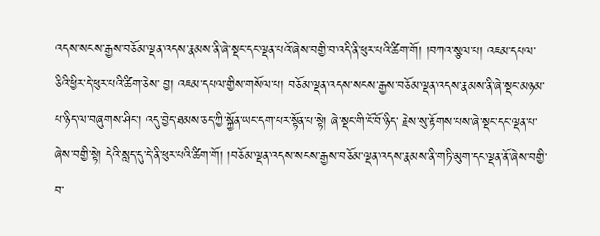འདས་སངས་རྒྱས་བཅོམ་ལྡན་འདས་རྣམས་ནི་ཞེ་སྡང་དང་ལྡན་པའོ་ཞེས་བགྱི་བ་འདི་ནི་ཕུར་པའི་ཚིག་གོ། །བཀའ་སྩལ་པ། འཇམ་དཔལ་ཅིའི་ཕྱིར་དེ་ཕུར་པའི་ཚིག་ཅེས་ བྱ། འཇམ་དཔལ་གྱིས་གསོལ་པ། བཅོམ་ལྡན་འདས་སངས་རྒྱས་བཅོམ་ལྡན་འདས་རྣམས་ནི་ཞེ་སྡང་མཉམ་པ་ཉིད་ལ་བཞུགས་ཤིང་། འདུ་བྱེད་ཐམས་ཅད་ཀྱི་སྐྱོན་ཡང་དག་པར་སྟོན་པ་སྟེ། ཞེ་སྡང་གི་ངོ་བོ་ཉིད་ རྗེས་སུ་རྟོགས་པས་ཞེ་སྡང་དང་ལྡན་པ་ཞེས་བགྱི་སྟེ། དེའི་སླད་དུ་དེ་ནི་ཕུར་པའི་ཚིག་གོ། །བཅོམ་ལྡན་འདས་སངས་རྒྱས་བཅོམ་ལྡན་འདས་རྣམས་ནི་གཏི་མུག་དང་ལྡན་ནོ་ཞེས་བགྱི་བ་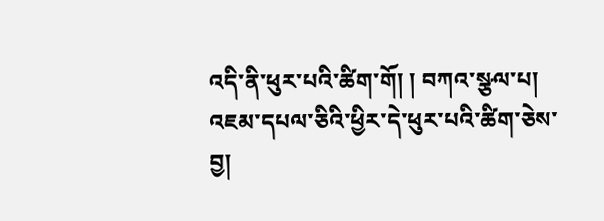འདི་ནི་ཕུར་པའི་ཚིག་གོ། ། བཀའ་སྩལ་པ། འཇམ་དཔལ་ཅིའི་ཕྱིར་དེ་ཕུར་པའི་ཚིག་ཅེས་བྱ།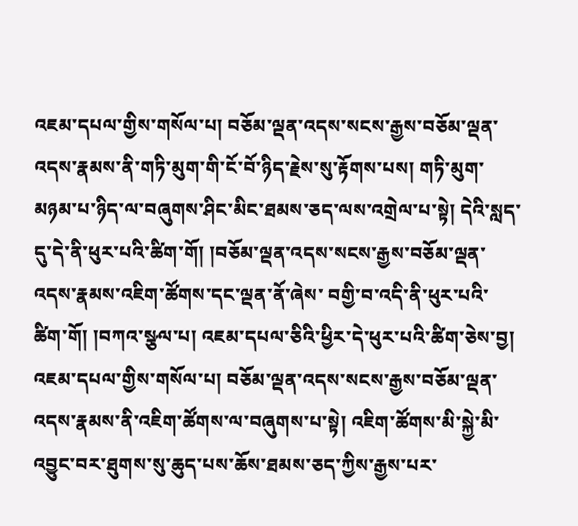འཇམ་དཔལ་གྱིས་གསོལ་པ། བཅོམ་ལྡན་འདས་སངས་རྒྱས་བཅོམ་ལྡན་འདས་རྣམས་ནི་གཏི་མུག་གི་ངོ་བོ་ཉིད་རྗེས་སུ་རྟོགས་པས། གཏི་མུག་མཉམ་པ་ཉིད་ལ་བཞུགས་ཤིང་མིང་ཐམས་ཅད་ལས་འགྲེལ་པ་སྟེ། དེའི་སླད་དུ་དེ་ནི་ཕུར་པའི་ཚིག་གོ། །བཅོམ་ལྡན་འདས་སངས་རྒྱས་བཅོམ་ལྡན་འདས་རྣམས་འཇིག་ཚོགས་དང་ལྡན་ནོ་ཞེས་ བགྱི་བ་འདི་ནི་ཕུར་པའི་ཚིག་གོ། །བཀའ་སྩལ་པ། འཇམ་དཔལ་ཅིའི་ཕྱིར་དེ་ཕུར་པའི་ཚིག་ཅེས་བྱ། འཇམ་དཔལ་གྱིས་གསོལ་པ། བཅོམ་ལྡན་འདས་སངས་རྒྱས་བཅོམ་ལྡན་འདས་རྣམས་ནི་འཇིག་ཚོགས་ལ་བཞུགས་པ་སྟེ། འཇིག་ཚོགས་མི་སྐྱེ་མི་འབྱུང་བར་ཐུགས་སུ་ཆུད་པས་ཆོས་ཐམས་ཅད་ཀྱིས་རྒྱས་པར་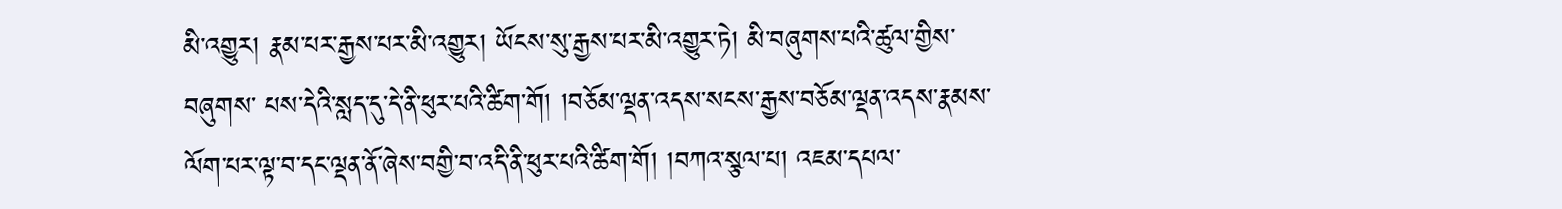མི་འགྱུར། རྣམ་པར་རྒྱས་པར་མི་འགྱུར། ཡོངས་སུ་རྒྱས་པར་མི་འགྱུར་ཏེ། མི་བཞུགས་པའི་ཚུལ་གྱིས་བཞུགས་ པས་དེའི་སླད་དུ་དེ་ནི་ཕུར་པའི་ཚིག་གོ། །བཅོམ་ལྡན་འདས་སངས་རྒྱས་བཅོམ་ལྡན་འདས་རྣམས་ལོག་པར་ལྟ་བ་དང་ལྡན་ནོ་ཞེས་བགྱི་བ་འདི་ནི་ཕུར་པའི་ཚིག་གོ། །བཀའ་སྩལ་པ། འཇམ་དཔལ་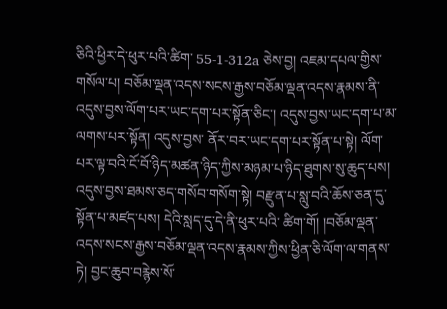ཅིའི་ཕྱིར་དེ་ཕུར་པའི་ཚིག་ 55-1-312a ཅེས་བྱ། འཇམ་དཔལ་གྱིས་གསོལ་པ། བཅོམ་ལྡན་འདས་སངས་རྒྱས་བཅོམ་ལྡན་འདས་རྣམས་ནི་འདུས་བྱས་ལོག་པར་ཡང་དག་པར་སྟོན་ཅིང་། འདུས་བྱས་ཡང་དག་པ་མ་ལགས་པར་སྟོན། འདུས་བྱས་ ནོར་བར་ཡང་དག་པར་སྟོན་པ་སྟེ། ལོག་པར་ལྟ་བའི་ངོ་བོ་ཉིད་མཚན་ཉིད་ཀྱིས་མཉམ་པ་ཉིད་ཐུགས་སུ་ཆུད་པས། འདུས་བྱས་ཐམས་ཅད་གསོབ་གསོག་སྟེ། བརྫུན་པ་སླུ་བའི་ཆོས་ཅན་དུ་སྟོན་པ་མཛད་པས། དེའི་སླད་དུ་དེ་ནི་ཕུར་པའི་ ཚིག་གོ། །བཅོམ་ལྡན་འདས་སངས་རྒྱས་བཅོམ་ལྡན་འདས་རྣམས་ཀྱིས་ཕྱིན་ཅི་ལོག་ལ་གནས་ཏེ། བྱང་ཆུབ་བརྙེས་སོ་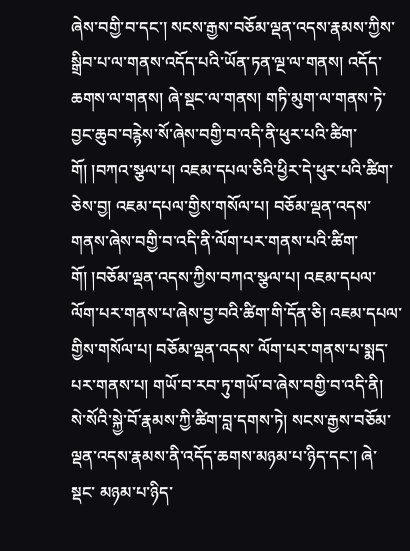ཞེས་བགྱི་བ་དང་། སངས་རྒྱས་བཅོམ་ལྡན་འདས་རྣམས་ཀྱིས་སྒྲིབ་པ་ལ་གནས་འདོད་པའི་ཡོན་ཏན་ལྔ་ལ་གནས། འདོད་ཆགས་ལ་གནས། ཞེ་སྡང་ལ་གནས། གཏི་མུག་ལ་གནས་ཏེ་བྱང་ཆུབ་བརྙེས་སོ་ཞེས་བགྱི་བ་འདི་ནི་ཕུར་པའི་ཚིག་གོ། །བཀའ་སྩལ་པ། འཇམ་དཔལ་ཅིའི་ཕྱིར་དེ་ཕུར་པའི་ཚིག་ཅེས་བྱ། འཇམ་དཔལ་གྱིས་གསོལ་པ། བཅོམ་ལྡན་འདས་ གནས་ཞེས་བགྱི་བ་འདི་ནི་ལོག་པར་གནས་པའི་ཚིག་གོ། །བཅོམ་ལྡན་འདས་ཀྱིས་བཀའ་སྩལ་པ། འཇམ་དཔལ་ལོག་པར་གནས་པ་ཞེས་བྱ་བའི་ཚིག་གི་དོན་ཅི། འཇམ་དཔལ་གྱིས་གསོལ་པ། བཅོམ་ལྡན་འདས་ ལོག་པར་གནས་པ་སྨད་པར་གནས་པ། གཡོ་བ་རབ་ཏུ་གཡོ་བ་ཞེས་བགྱི་བ་འདི་ནི། སེ་སོའི་སྐྱེ་བོ་རྣམས་ཀྱི་ཚིག་བླ་དགས་ཏེ། སངས་རྒྱས་བཅོམ་ལྡན་འདས་རྣམས་ནི་འདོད་ཆགས་མཉམ་པ་ཉིད་དང་། ཞེ་སྡང་ མཉམ་པ་ཉིད་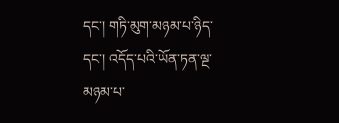དང་། གཏི་མུག་མཉམ་པ་ཉིད་དང་། འདོད་པའི་ཡོན་ཏན་ལྔ་མཉམ་པ་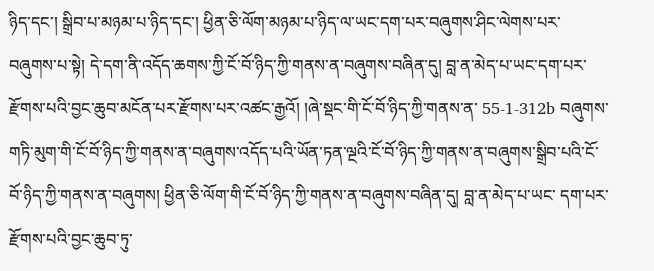ཉིད་དང་། སྒྲིབ་པ་མཉམ་པ་ཉིད་དང་། ཕྱིན་ཅི་ལོག་མཉམ་པ་ཉིད་ལ་ཡང་དག་པར་བཞུགས་ཤིང་ལེགས་པར་ བཞུགས་པ་སྟེ། དེ་དག་ནི་འདོད་ཆགས་ཀྱི་ངོ་བོ་ཉིད་ཀྱི་གནས་ན་བཞུགས་བཞིན་དུ། བླ་ན་མེད་པ་ཡང་དག་པར་རྫོགས་པའི་བྱང་ཆུབ་མངོན་པར་རྫོགས་པར་འཚང་རྒྱའོ། །ཞེ་སྡང་གི་ངོ་བོ་ཉིད་ཀྱི་གནས་ན་ 55-1-312b བཞུགས་གཏི་མུག་གི་ངོ་བོ་ཉིད་ཀྱི་གནས་ན་བཞུགས་འདོད་པའི་ཡོན་ཏན་ལྔའི་ངོ་བོ་ཉིད་ཀྱི་གནས་ན་བཞུགས་སྒྲིབ་པའི་ངོ་བོ་ཉིད་ཀྱི་གནས་ན་བཞུགས། ཕྱིན་ཅི་ལོག་གི་ངོ་བོ་ཉིད་ཀྱི་གནས་ན་བཞུགས་བཞིན་དུ། བླ་ན་མེད་པ་ཡང་ དག་པར་རྫོགས་པའི་བྱང་ཆུབ་ཏུ་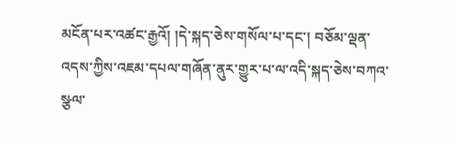མངོན་པར་འཚང་རྒྱའོ། །དེ་སྐད་ཅེས་གསོལ་པ་དང་། བཅོམ་ལྡན་འདས་ཀྱིས་འཇམ་དཔལ་གཞོན་ནུར་གྱུར་པ་ལ་འདི་སྐད་ཅེས་བཀའ་སྩལ་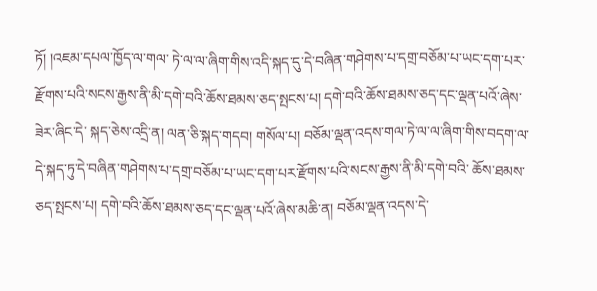ཏོ། །འཇམ་དཔལ་ཁྱོད་ལ་གལ་ ཏེ་ལ་ལ་ཞིག་གིས་འདི་སྐད་དུ་དེ་བཞིན་གཤེགས་པ་དགྲ་བཅོམ་པ་ཡང་དག་པར་རྫོགས་པའི་སངས་རྒྱས་ནི་མི་དགེ་བའི་ཆོས་ཐམས་ཅད་སྤངས་པ། དགེ་བའི་ཆོས་ཐམས་ཅད་དང་ལྡན་པའོ་ཞེས་ཟེར་ཞིང་དེ་ སྐད་ཅེས་འདྲི་ན། ལན་ཅི་སྐད་གདབ། གསོལ་པ། བཅོམ་ལྡན་འདས་གལ་ཏེ་ལ་ལ་ཞིག་གིས་བདག་ལ་དེ་སྐད་ཏུ་དེ་བཞིན་གཤེགས་པ་དགྲ་བཅོམ་པ་ཡང་དག་པར་རྫོགས་པའི་སངས་རྒྱས་ནི་མི་དགེ་བའི་ ཆོས་ཐམས་ཅད་སྤངས་པ། དགེ་བའི་ཆོས་ཐམས་ཅད་དང་ལྡན་པའོ་ཞེས་མཆི་ན། བཅོམ་ལྡན་འདས་དེ་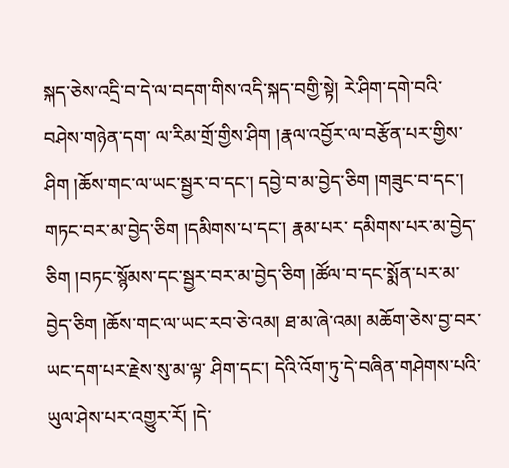སྐད་ཅེས་འདྲི་བ་དེ་ལ་བདག་གིས་འདི་སྐད་བགྱི་སྟེ། རེ་ཤིག་དགེ་བའི་བཤེས་གཉེན་དག་ ལ་རིམ་གྲོ་གྱིས་ཤིག །རྣལ་འབྱོར་ལ་བརྩོན་པར་གྱིས་ཤིག །ཆོས་གང་ལ་ཡང་སྦྱར་བ་དང་། དབྱེ་བ་མ་བྱེད་ཅིག །གཟུང་བ་དང་། གཏང་བར་མ་བྱེད་ཅིག །དམིགས་པ་དང་། རྣམ་པར་ དམིགས་པར་མ་བྱེད་ཅིག །བཏང་སྙོམས་དང་སྦྱར་བར་མ་བྱེད་ཅིག །ཚོལ་བ་དང་སྨོན་པར་མ་བྱེད་ཅིག །ཆོས་གང་ལ་ཡང་རབ་ཅེ་འམ། ཐ་མ་ཞེ་འམ། མཆོག་ཅེས་བྱ་བར་ཡང་དག་པར་རྗེས་སུ་མ་ལྟ་ ཤིག་དང་། དེའི་འོག་ཏུ་དེ་བཞིན་གཤེགས་པའི་ཡུལ་ཤེས་པར་འགྱུར་རོ། །དེ་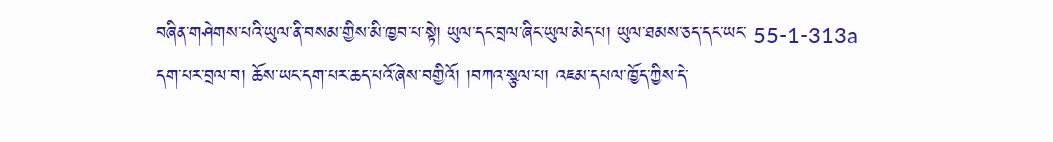བཞིན་གཤེགས་པའི་ཡུལ་ནི་བསམ་གྱིས་མི་ཁྱབ་པ་སྟེ། ཡུལ་དང་བྲལ་ཞིང་ཡུལ་མེད་པ། ཡུལ་ཐམས་ཅད་དང་ཡང་ 55-1-313a དག་པར་བྲལ་བ། ཆོས་ཡང་དག་པར་ཆད་པའོ་ཞེས་བགྱིའོ། །བཀའ་སྩལ་པ། འཇམ་དཔལ་ཁྱོད་ཀྱིས་དེ་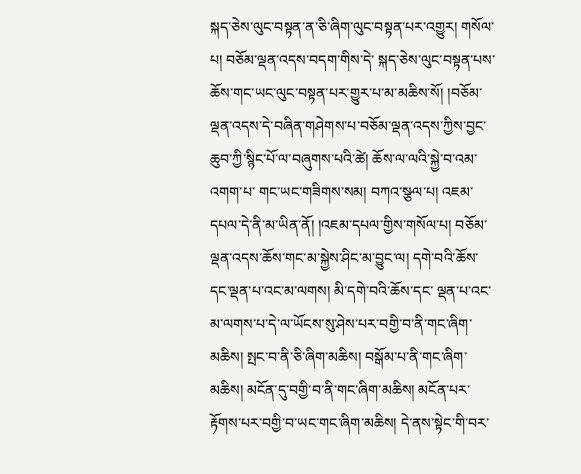སྐད་ཅེས་ལུང་བསྟན་ན་ཅི་ཞིག་ལུང་བསྟན་པར་འགྱུར། གསོལ་པ། བཅོམ་ལྡན་འདས་བདག་གིས་དེ་ སྐད་ཅེས་ལུང་བསྟན་པས་ཆོས་གང་ཡང་ལུང་བསྟན་པར་གྱུར་པ་མ་མཆིས་སོ། །བཅོམ་ལྡན་འདས་དེ་བཞིན་གཤེགས་པ་བཅོམ་ལྡན་འདས་ཀྱིས་བྱང་ཆུབ་ཀྱི་སྙིང་པོ་ལ་བཞུགས་པའི་ཚེ། ཆོས་ལ་ལའི་སྐྱེ་བ་འམ་འགག་པ་ གང་ཡང་གཟིགས་སམ། བཀའ་སྩལ་པ། འཇམ་དཔལ་དེ་ནི་མ་ཡིན་ནོ། །འཇམ་དཔལ་གྱིས་གསོལ་པ། བཅོམ་ལྡན་འདས་ཆོས་གང་མ་སྐྱེས་ཤིང་མ་བྱུང་ལ། དགེ་བའི་ཆོས་དང་ལྡན་པ་འང་མ་ལགས། མི་དགེ་བའི་ཆོས་དང་ ལྡན་པ་འང་མ་ལགས་པ་དེ་ལ་ཡོངས་སུ་ཤེས་པར་བགྱི་བ་ནི་གང་ཞིག་མཆིས། སྤང་བ་ནི་ཅི་ཞིག་མཆིས། བསྒོམ་པ་ནི་གང་ཞིག་མཆིས། མངོན་དུ་བགྱི་བ་ནི་གང་ཞིག་མཆིས། མངོན་པར་རྟོགས་པར་བགྱི་བ་ཡང་གང་ཞིག་མཆིས། དེ་ནས་སྟེང་གི་བར་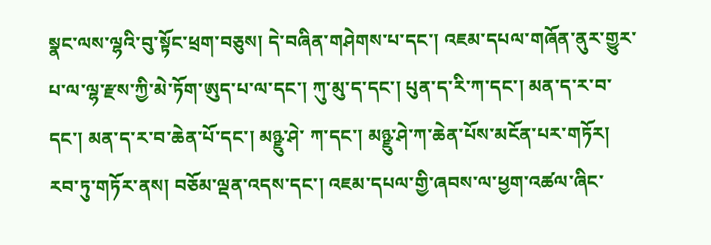སྣང་ལས་ལྷའི་བུ་སྟོང་ཕྲག་བཅུས། དེ་བཞིན་གཤེགས་པ་དང་། འཇམ་དཔལ་གཞོན་ནུར་གྱུར་པ་ལ་ལྷ་རྫས་ཀྱི་མེ་ཏོག་ཨུད་པ་ལ་དང་། ཀུ་མུ་ད་དང་། པུན་ད་རི་ཀ་དང་། མན་ད་ར་བ་དང་། མན་ད་ར་བ་ཆེན་པོ་དང་། མཉྫུ་ཤེ་ ཀ་དང་། མཉྫུ་ཤེ་ཀ་ཆེན་པོས་མངོན་པར་གཏོར། རབ་ཏུ་གཏོར་ནས། བཅོམ་ལྡན་འདས་དང་། འཇམ་དཔལ་གྱི་ཞབས་ལ་ཕྱག་འཚལ་ཞིང་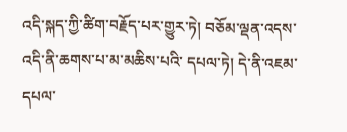འདི་སྐད་ཀྱི་ཚིག་བརྗོད་པར་གྱུར་ཏེ། བཅོམ་ལྡན་འདས་འདི་ནི་ཆགས་པ་མ་མཆིས་པའི་ དཔལ་ཏེ། དེ་ནི་འཇམ་དཔལ་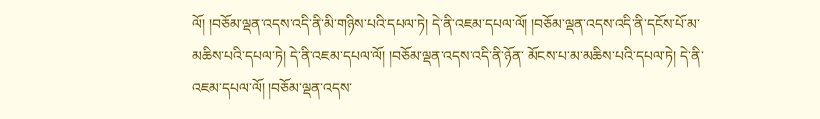ལོ། །བཅོམ་ལྡན་འདས་འདི་ནི་མི་གཉིས་པའི་དཔལ་ཏེ། དེ་ནི་འཇམ་དཔལ་ལོ། །བཅོམ་ལྡན་འདས་འདི་ནི་དངོས་པོ་མ་མཆིས་པའི་དཔལ་ཏེ། དེ་ནི་འཇམ་དཔལ་ལོ། །བཅོམ་ལྡན་འདས་འདི་ནི་ཉོན་ མོངས་པ་མ་མཆིས་པའི་དཔལ་ཏེ། དེ་ནི་འཇམ་དཔལ་ལོ། །བཅོམ་ལྡན་འདས་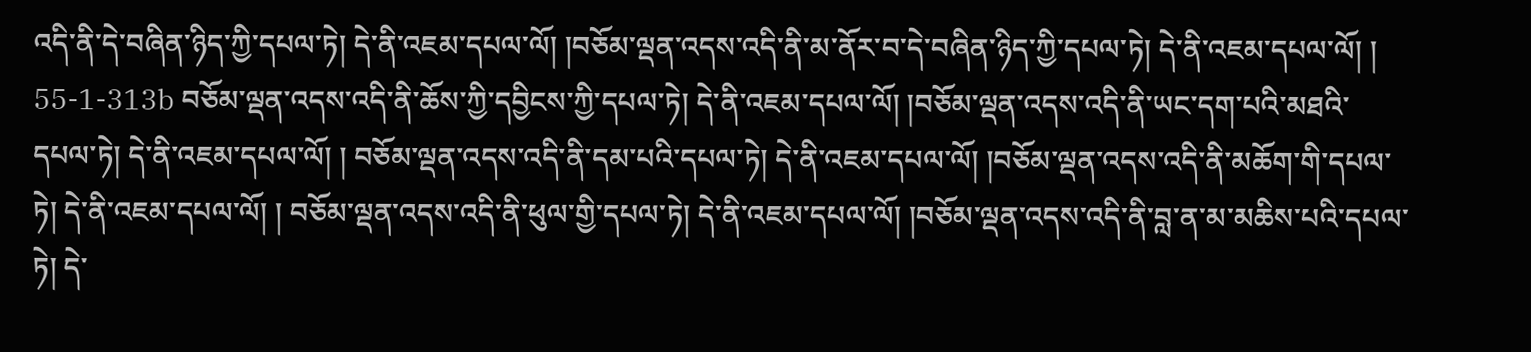འདི་ནི་དེ་བཞིན་ཉིད་ཀྱི་དཔལ་ཏེ། དེ་ནི་འཇམ་དཔལ་ལོ། །བཅོམ་ལྡན་འདས་འདི་ནི་མ་ནོར་བ་དེ་བཞིན་ཉིད་ཀྱི་དཔལ་ཏེ། དེ་ནི་འཇམ་དཔལ་ལོ། ། 55-1-313b བཅོམ་ལྡན་འདས་འདི་ནི་ཆོས་ཀྱི་དབྱིངས་ཀྱི་དཔལ་ཏེ། དེ་ནི་འཇམ་དཔལ་ལོ། །བཅོམ་ལྡན་འདས་འདི་ནི་ཡང་དག་པའི་མཐའི་དཔལ་ཏེ། དེ་ནི་འཇམ་དཔལ་ལོ། ། བཅོམ་ལྡན་འདས་འདི་ནི་དམ་པའི་དཔལ་ཏེ། དེ་ནི་འཇམ་དཔལ་ལོ། །བཅོམ་ལྡན་འདས་འདི་ནི་མཆོག་གི་དཔལ་ཏེ། དེ་ནི་འཇམ་དཔལ་ལོ། ། བཅོམ་ལྡན་འདས་འདི་ནི་ཕུལ་གྱི་དཔལ་ཏེ། དེ་ནི་འཇམ་དཔལ་ལོ། །བཅོམ་ལྡན་འདས་འདི་ནི་བླ་ན་མ་མཆིས་པའི་དཔལ་ཏེ། དེ་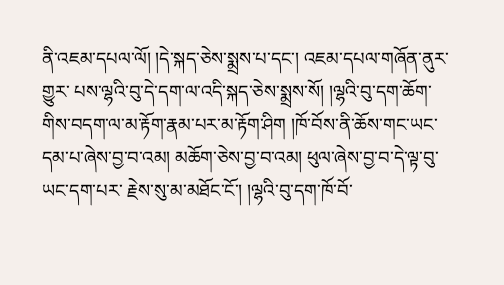ནི་འཇམ་དཔལ་ལོ། །དེ་སྐད་ཅེས་སྨྲས་པ་དང་། འཇམ་དཔལ་གཞོན་ནུར་གྱུར་ པས་ལྷའི་བུ་དེ་དག་ལ་འདི་སྐད་ཅེས་སྨྲས་སོ། །ལྷའི་བུ་དག་ཆོག་གིས་བདག་ལ་མ་རྟོག་རྣམ་པར་མ་རྟོག་ཤིག །ཁོ་བོས་ནི་ཆོས་གང་ཡང་དམ་པ་ཞེས་བྱ་བ་འམ། མཆོག་ཅེས་བྱ་བ་འམ། ཕུལ་ཞེས་བྱ་བ་དེ་ལྟ་བུ་ཡང་དག་པར་ རྗེས་སུ་མ་མཐོང་ངོ་། །ལྷའི་བུ་དག་ཁོ་བོ་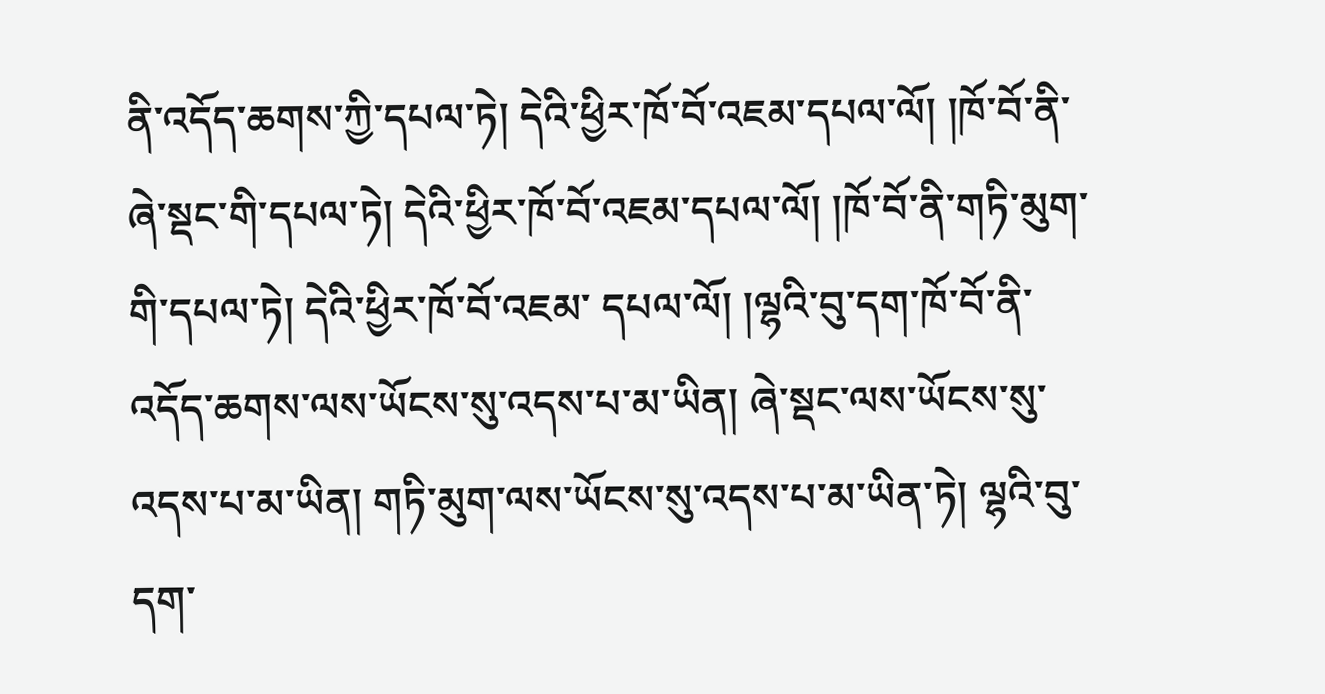ནི་འདོད་ཆགས་ཀྱི་དཔལ་ཏེ། དེའི་ཕྱིར་ཁོ་བོ་འཇམ་དཔལ་ལོ། །ཁོ་བོ་ནི་ཞེ་སྡང་གི་དཔལ་ཏེ། དེའི་ཕྱིར་ཁོ་བོ་འཇམ་དཔལ་ལོ། །ཁོ་བོ་ནི་གཏི་མུག་གི་དཔལ་ཏེ། དེའི་ཕྱིར་ཁོ་བོ་འཇམ་ དཔལ་ལོ། །ལྷའི་བུ་དག་ཁོ་བོ་ནི་འདོད་ཆགས་ལས་ཡོངས་སུ་འདས་པ་མ་ཡིན། ཞེ་སྡང་ལས་ཡོངས་སུ་འདས་པ་མ་ཡིན། གཏི་མུག་ལས་ཡོངས་སུ་འདས་པ་མ་ཡིན་ཏེ། ལྷའི་བུ་དག་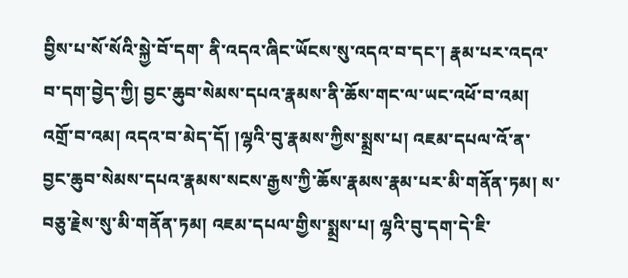བྱིས་པ་སོ་སོའི་སྐྱེ་བོ་དག་ ནི་འདའ་ཞིང་ཡོངས་སུ་འདའ་བ་དང་། རྣམ་པར་འདའ་བ་དག་བྱེད་ཀྱི། བྱང་ཆུབ་སེམས་དཔའ་རྣམས་ནི་ཆོས་གང་ལ་ཡང་འཕོ་བ་འམ། འགྲོ་བ་འམ། འདའ་བ་མེད་དོ། །ལྷའི་བུ་རྣམས་ཀྱིས་སྨྲས་པ། འཇམ་དཔལ་འོ་ན་ བྱང་ཆུབ་སེམས་དཔའ་རྣམས་སངས་རྒྱས་ཀྱི་ཆོས་རྣམས་རྣམ་པར་མི་གནོན་ཏམ། ས་བཅུ་རྗེས་སུ་མི་གནོན་ཏམ། འཇམ་དཔལ་གྱིས་སྨྲས་པ། ལྷའི་བུ་དག་དེ་ཇི་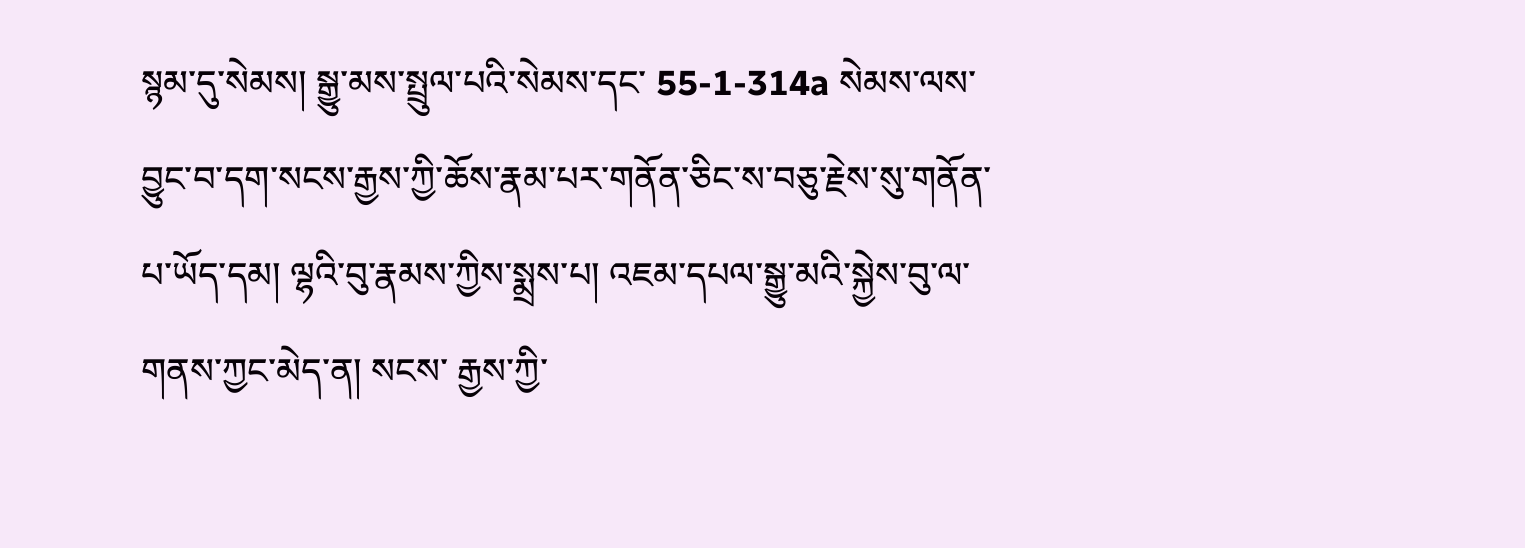སྙམ་དུ་སེམས། སྒྱུ་མས་སྤྲུལ་པའི་སེམས་དང་ 55-1-314a སེམས་ལས་བྱུང་བ་དག་སངས་རྒྱས་ཀྱི་ཆོས་རྣམ་པར་གནོན་ཅིང་ས་བཅུ་རྗེས་སུ་གནོན་པ་ཡོད་དམ། ལྷའི་བུ་རྣམས་ཀྱིས་སྨྲས་པ། འཇམ་དཔལ་སྒྱུ་མའི་སྐྱེས་བུ་ལ་གནས་ཀྱང་མེད་ན། སངས་ རྒྱས་ཀྱི་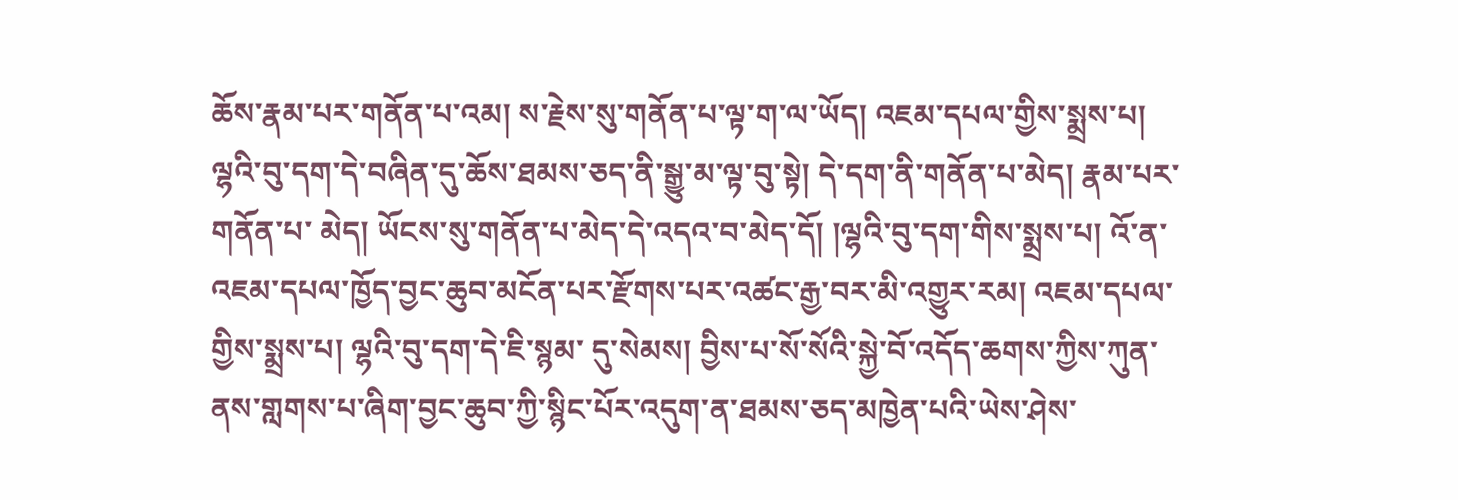ཆོས་རྣམ་པར་གནོན་པ་འམ། ས་རྗེས་སུ་གནོན་པ་ལྟ་ག་ལ་ཡོད། འཇམ་དཔལ་གྱིས་སྨྲས་པ། ལྷའི་བུ་དག་དེ་བཞིན་དུ་ཆོས་ཐམས་ཅད་ནི་སྒྱུ་མ་ལྟ་བུ་སྟེ། དེ་དག་ནི་གནོན་པ་མེད། རྣམ་པར་གནོན་པ་ མེད། ཡོངས་སུ་གནོན་པ་མེད་དེ་འདའ་བ་མེད་དོ། །ལྷའི་བུ་དག་གིས་སྨྲས་པ། འོ་ན་འཇམ་དཔལ་ཁྱོད་བྱང་ཆུབ་མངོན་པར་རྫོགས་པར་འཚང་རྒྱ་བར་མི་འགྱུར་རམ། འཇམ་དཔལ་གྱིས་སྨྲས་པ། ལྷའི་བུ་དག་དེ་ཇི་སྙམ་ དུ་སེམས། བྱིས་པ་སོ་སོའི་སྐྱེ་བོ་འདོད་ཆགས་ཀྱིས་ཀུན་ནས་གླགས་པ་ཞིག་བྱང་ཆུབ་ཀྱི་སྙིང་པོར་འདུག་ན་ཐམས་ཅད་མཁྱེན་པའི་ཡེས་ཤེས་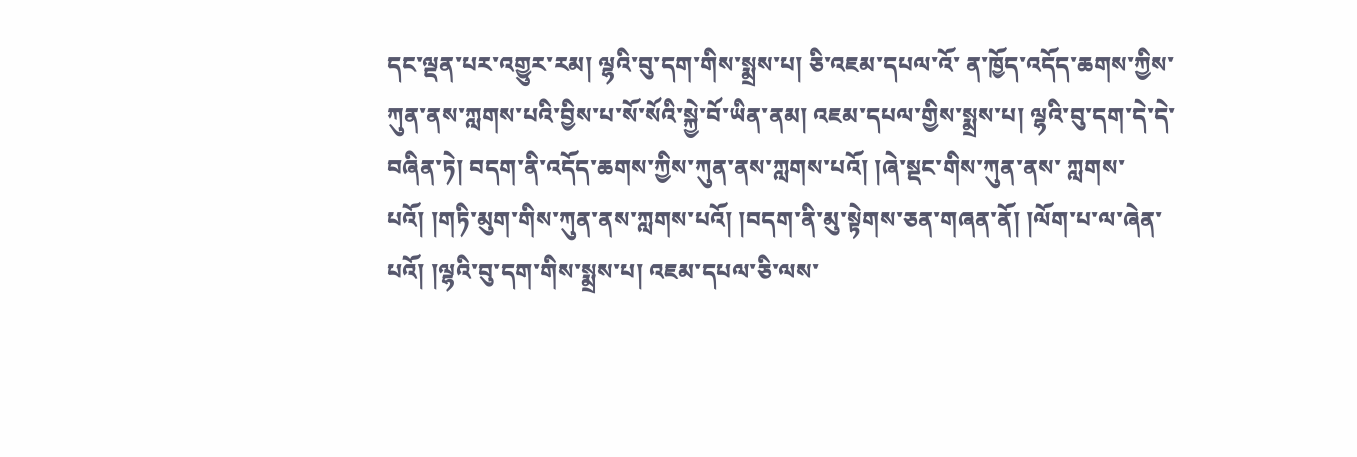དང་ལྡན་པར་འགྱུར་རམ། ལྷའི་བུ་དག་གིས་སྨྲས་པ། ཅི་འཇམ་དཔལ་འོ་ ན་ཁྱོད་འདོད་ཆགས་ཀྱིས་ཀུན་ནས་ཀླགས་པའི་བྱིས་པ་སོ་སོའི་སྐྱེ་བོ་ཡིན་ནམ། འཇམ་དཔལ་གྱིས་སྨྲས་པ། ལྷའི་བུ་དག་དེ་དེ་བཞིན་ཏེ། བདག་ནི་འདོད་ཆགས་ཀྱིས་ཀུན་ནས་ཀླགས་པའོ། །ཞེ་སྡང་གིས་ཀུན་ནས་ ཀླགས་པའོ། །གཏི་མུག་གིས་ཀུན་ནས་ཀླགས་པའོ། །བདག་ནི་མུ་སྟེགས་ཅན་གཞན་ནོ། །ལོག་པ་ལ་ཞེན་པའོ། །ལྷའི་བུ་དག་གིས་སྨྲས་པ། འཇམ་དཔལ་ཅི་ལས་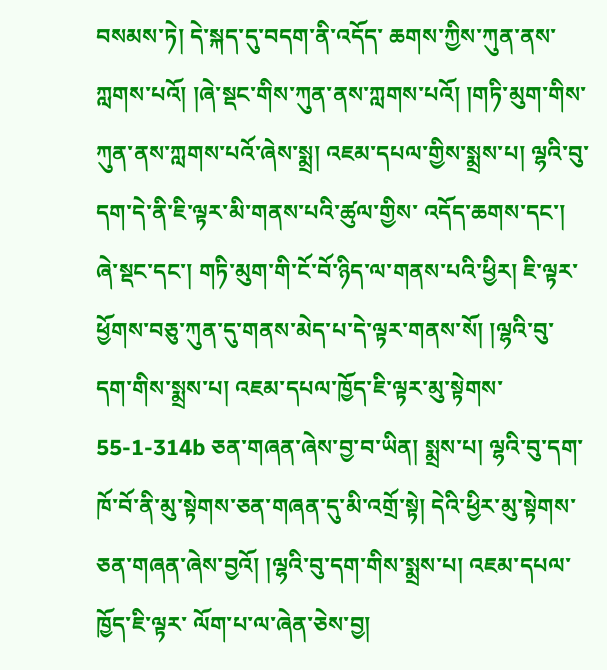བསམས་ཏེ། དེ་སྐད་དུ་བདག་ནི་འདོད་ ཆགས་ཀྱིས་ཀུན་ནས་ཀླགས་པའོ། །ཞེ་སྡང་གིས་ཀུན་ནས་ཀླགས་པའོ། །གཏི་མུག་གིས་ཀུན་ནས་ཀླགས་པའོ་ཞེས་སྨྲ། འཇམ་དཔལ་གྱིས་སྨྲས་པ། ལྷའི་བུ་དག་དེ་ནི་ཇི་ལྟར་མི་གནས་པའི་ཚུལ་གྱིས་ འདོད་ཆགས་དང་། ཞེ་སྡང་དང་། གཏི་མུག་གི་ངོ་བོ་ཉིད་ལ་གནས་པའི་ཕྱིར། ཇི་ལྟར་ཕྱོགས་བཅུ་ཀུན་དུ་གནས་མེད་པ་དེ་ལྟར་གནས་སོ། །ལྷའི་བུ་དག་གིས་སྨྲས་པ། འཇམ་དཔལ་ཁྱོད་ཇི་ལྟར་མུ་སྟེགས་ 55-1-314b ཅན་གཞན་ཞེས་བྱ་བ་ཡིན། སྨྲས་པ། ལྷའི་བུ་དག་ཁོ་བོ་ནི་མུ་སྟེགས་ཅན་གཞན་དུ་མི་འགྲོ་སྟེ། དེའི་ཕྱིར་མུ་སྟེགས་ཅན་གཞན་ཞེས་བྱའོ། །ལྷའི་བུ་དག་གིས་སྨྲས་པ། འཇམ་དཔལ་ཁྱོད་ཇི་ལྟར་ ལོག་པ་ལ་ཞེན་ཅེས་བྱ།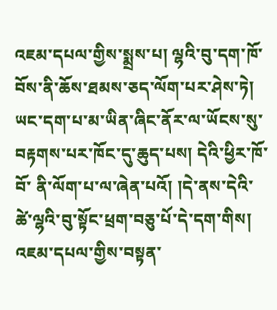འཇམ་དཔལ་གྱིས་སྨྲས་པ། ལྷའི་བུ་དག་ཁོ་བོས་ནི་ཆོས་ཐམས་ཅད་ལོག་པར་ཤེས་ཏེ། ཡང་དག་པ་མ་ཡིན་ཞིང་ནོར་ལ་ཡོངས་སུ་བརྟགས་པར་ཁོང་དུ་ཆུད་པས། དེའི་ཕྱིར་ཁོ་བོ་ ནི་ལོག་པ་ལ་ཞེན་པའོ། །དེ་ནས་དེའི་ཚེ་ལྷའི་བུ་སྟོང་ཕྲག་བཅུ་པོ་དེ་དག་གིས། འཇམ་དཔལ་གྱིས་བསྟན་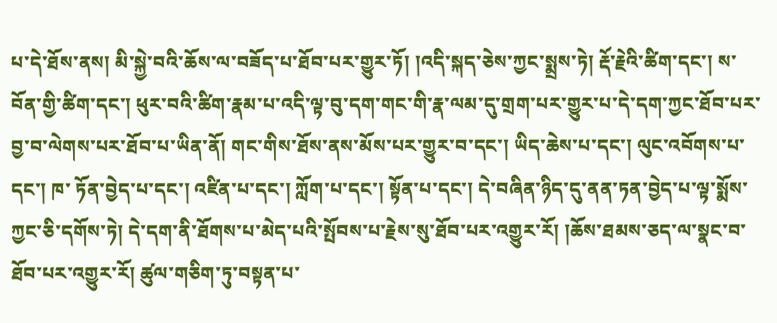པ་དེ་ཐོས་ནས། མི་སྐྱེ་བའི་ཆོས་ལ་བཟོད་པ་ཐོབ་པར་གྱུར་ཏོ། །འདི་སྐད་ཅེས་ཀྱང་སྨྲས་ཏེ། རྡོ་རྗེའི་ཚིག་དང་། ས་ བོན་གྱི་ཚིག་དང་། ཕུར་བའི་ཚིག་རྣམ་པ་འདི་ལྟ་བུ་དག་གང་གི་རྣ་ལམ་དུ་གྲག་པར་གྱུར་པ་དེ་དག་ཀྱང་ཐོབ་པར་བྱ་བ་ལེགས་པར་ཐོབ་པ་ཡིན་ནོ། གང་གིས་ཐོས་ནས་མོས་པར་གྱུར་བ་དང་། ཡིད་ཆེས་པ་དང་། ལུང་འབོགས་པ་དང་། ཁ་ ཏོན་བྱེད་པ་དང་། འཛིན་པ་དང་། ཀློག་པ་དང་། སྟོན་པ་དང་། དེ་བཞིན་ཉིད་དུ་ནན་ཏན་བྱེད་པ་ལྟ་སྨོས་ཀྱང་ཅི་དགོས་ཏེ། དེ་དག་ནི་ཐོགས་པ་མེད་པའི་སྤོབས་པ་རྗེས་སུ་ཐོབ་པར་འགྱུར་རོ། །ཆོས་ཐམས་ཅད་ལ་སྣང་བ་ཐོབ་པར་འགྱུར་རོ། ཚུལ་གཅིག་ཏུ་བསྟན་པ་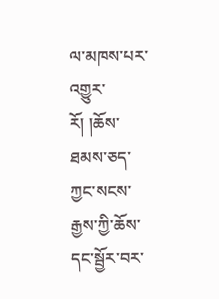ལ་མཁས་པར་འགྱུར་རོ། །ཆོས་ཐམས་ཅད་ཀྱང་སངས་རྒྱས་ཀྱི་ཆོས་དང་སྦྱོར་བར་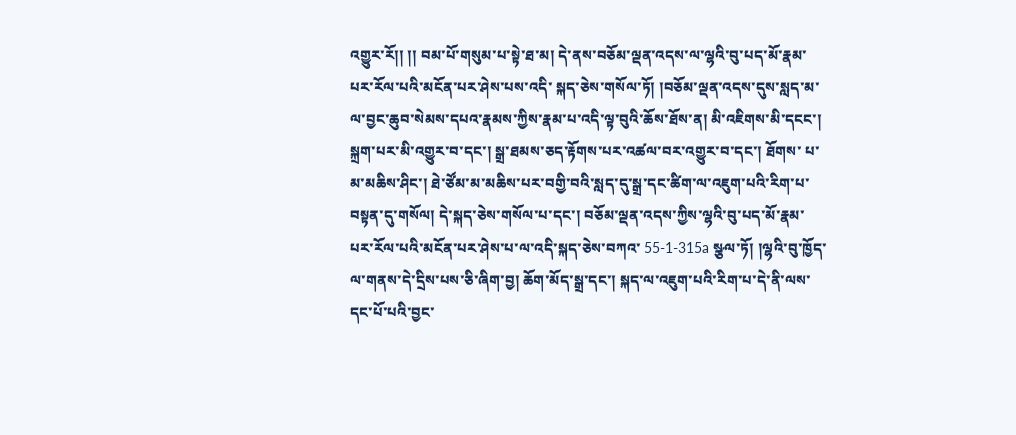འགྱུར་རོ།། །། བམ་པོ་གསུམ་པ་སྟེ་ཐ་མ། དེ་ནས་བཅོམ་ལྡན་འདས་ལ་ལྷའི་བུ་པད་མོ་རྣམ་པར་རོལ་པའི་མངོན་པར་ཤེས་པས་འདི་ སྐད་ཅེས་གསོལ་ཏོ། །བཅོམ་ལྡན་འདས་དུས་སླད་མ་ལ་བྱང་ཆུབ་སེམས་དཔའ་རྣམས་ཀྱིས་རྣམ་པ་འདི་ལྟ་བུའི་ཆོས་ཐོས་ན། མི་འཇིགས་མི་དངང་། སྐྲག་པར་མི་འགྱུར་བ་དང་། སྒྲ་ཐམས་ཅད་རྟོགས་པར་འཚལ་བར་འགྱུར་བ་དང་། ཐོགས་ པ་མ་མཆིས་ཤིང་། ཐེ་ཙོམ་མ་མཆིས་པར་བགྱི་བའི་སླད་དུ་སྒྲ་དང་ཚིག་ལ་འཇུག་པའི་རིག་པ་བསྟན་དུ་གསོལ། དེ་སྐད་ཅེས་གསོལ་པ་དང་། བཅོམ་ལྡན་འདས་ཀྱིས་ལྷའི་བུ་པད་མོ་རྣམ་པར་རོལ་པའི་མངོན་པར་ཤེས་པ་ལ་འདི་སྐད་ཅེས་བཀའ་ 55-1-315a སྩལ་ཏོ། །ལྷའི་བུ་ཁྱོད་ལ་གནས་དེ་དྲིས་པས་ཅི་ཞིག་བྱ། ཆོག་མོད་སྒྲ་དང་། སྐད་ལ་འཇུག་པའི་རིག་པ་དེ་ནི་ལས་དང་པོ་པའི་བྱང་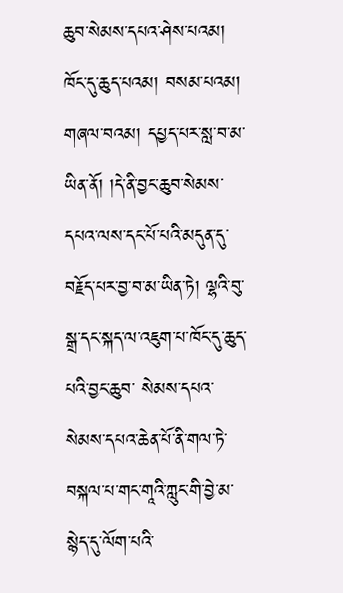ཆུབ་སེམས་དཔའ་ཤེས་པའམ། ཁོང་དུ་ཆུད་པའམ། བསམ་པའམ། གཞལ་བའམ། དཔྱད་པར་སླ་བ་མ་ཡིན་ནོ། །དེ་ནི་བྱང་ཆུབ་སེམས་དཔའ་ལས་དང་པོ་པའི་མདུན་དུ་བརྗོད་པར་བྱ་བ་མ་ཡིན་ཏེ། ལྷའི་བུ་སྒྲ་དང་སྐད་ལ་འཇུག་པ་ཁོང་དུ་ཆུད་པའི་བྱང་ཆུབ་ སེམས་དཔའ་སེམས་དཔའ་ཆེན་པོ་ནི་གལ་ཏེ་བསྐལ་པ་གང་གཱའི་ཀླུང་གི་བྱེ་མ་སྙེད་དུ་ལོག་པའི་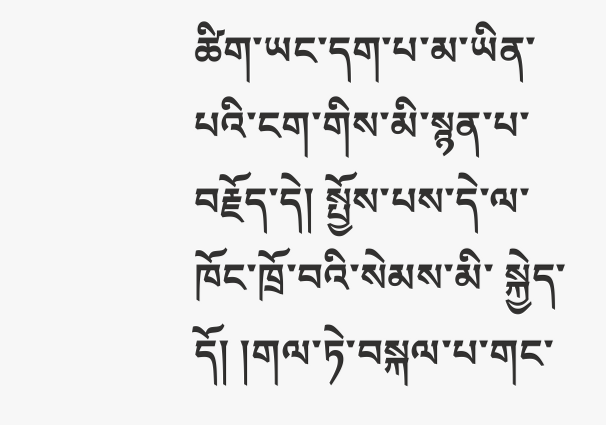ཚིག་ཡང་དག་པ་མ་ཡིན་པའི་ངག་གིས་མི་སྙན་པ་བརྗོད་དེ། སྤྱོས་པས་དེ་ལ་ཁོང་ཁྲོ་བའི་སེམས་མི་ སྐྱེད་དོ། །གལ་ཏེ་བསྐལ་པ་གང་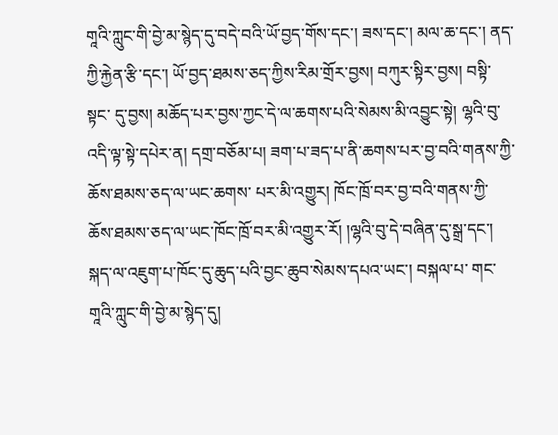གཱའི་ཀླུང་གི་བྱེ་མ་སྙེད་དུ་བདེ་བའི་ཡོ་བྱད་གོས་དང་། ཟས་དང་། མལ་ཆ་དང་། ནད་ཀྱི་རྐྱེན་རྩི་དང་། ཡོ་བྱད་ཐམས་ཅད་ཀྱིས་རིམ་གྲོར་བྱས། བཀུར་སྟིར་བྱས། བསྟི་སྟང་ དུ་བྱས། མཆོད་པར་བྱས་ཀྱང་དེ་ལ་ཆགས་པའི་སེམས་མི་འབྱུང་སྟེ། ལྷའི་བུ་འདི་ལྟ་སྟེ་དཔེར་ན། དགྲ་བཅོམ་པ། ཟག་པ་ཟད་པ་ནི་ཆགས་པར་བྱ་བའི་གནས་ཀྱི་ཆོས་ཐམས་ཅད་ལ་ཡང་ཆགས་ པར་མི་འགྱུར། ཁོང་ཁྲོ་བར་བྱ་བའི་གནས་ཀྱི་ཆོས་ཐམས་ཅད་ལ་ཡང་ཁོང་ཁྲོ་བར་མི་འགྱུར་རོ། །ལྷའི་བུ་དེ་བཞིན་དུ་སྒྲ་དང་། སྐད་ལ་འཇུག་པ་ཁོང་དུ་ཆུད་པའི་བྱང་ཆུབ་སེམས་དཔའ་ཡང་། བསྐལ་པ་ གང་གཱའི་ཀླུང་གི་བྱེ་མ་སྙེད་དུ།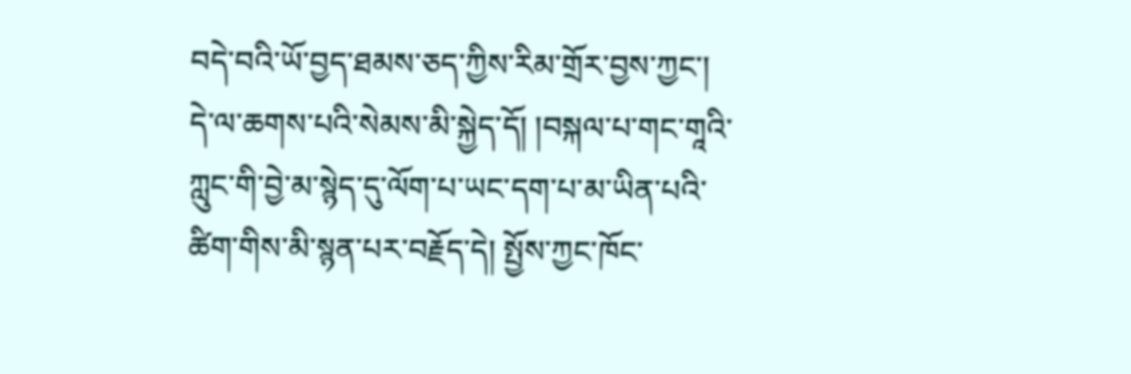བདེ་བའི་ཡོ་བྱད་ཐམས་ཅད་ཀྱིས་རིམ་གྲོར་བྱས་ཀྱང་། དེ་ལ་ཆགས་པའི་སེམས་མི་སྐྱེད་དོ། །བསྐལ་པ་གང་གཱའི་ཀླུང་གི་བྱེ་མ་སྙེད་དུ་ལོག་པ་ཡང་དག་པ་མ་ཡིན་པའི་ ཚིག་གིས་མི་སྙན་པར་བརྗོད་དེ། སྤྱོས་ཀྱང་ཁོང་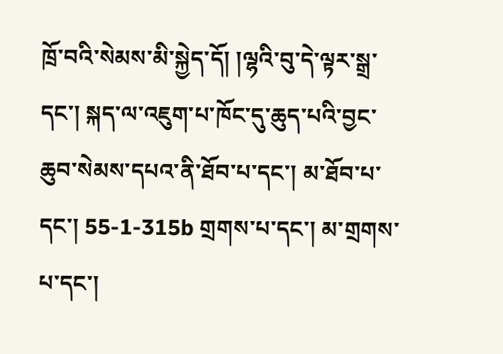ཁྲོ་བའི་སེམས་མི་སྐྱེད་དོ། །ལྷའི་བུ་དེ་ལྟར་སྒྲ་དང་། སྐད་ལ་འཇུག་པ་ཁོང་དུ་ཆུད་པའི་བྱང་ཆུབ་སེམས་དཔའ་ནི་ཐོབ་པ་དང་། མ་ཐོབ་པ་དང་། 55-1-315b གྲགས་པ་དང་། མ་གྲགས་པ་དང་།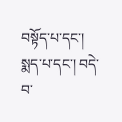བསྟོད་པ་དང་། སྨད་པ་དང་། བདེ་བ་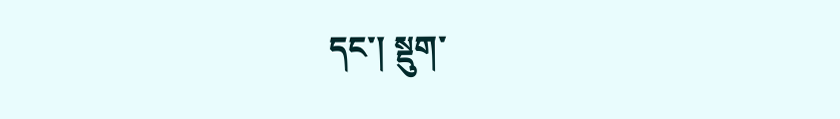དང་། སྡུག་